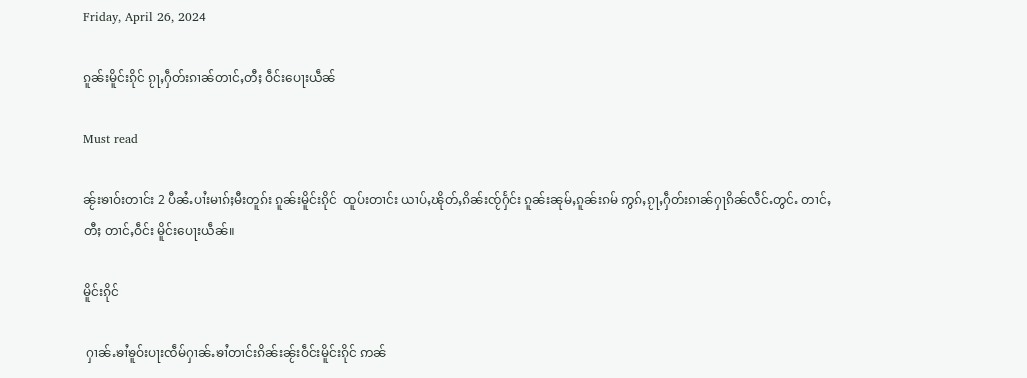Friday, April 26, 2024

ၵူၼ်းမိူင်းၵိုင် ၵႂႃႇႁဵတ်းၵၢၼ်တၢင်ႇတီႈ ဝဵင်းပေႃးယဵၼ်

Must read

ၼႂ်းၶၢဝ်းတၢင်း 2 ပီၼႆႉပၢႆးမၢၵ်ႈမီးတူၵ်း ၵူၼ်းမိူင်းၵိုင်  ထူပ်းတၢင်း ယၢပ်ႇၽိုတ်ႇၵိၼ်းၸႂ်ႁႅင်း ၵူၼ်းၼုမ်ႇၵူၼ်းၵမ် ဢွၵ်ႇၵႂႃႇႁဵတ်းၵၢၼ်ႁႃၵိၼ်လဵင်ႉတွင်ႉ တၢင်ႇတီႈ တၢင်ႇဝဵင်း မိူင်းပေႃးယဵၼ်။

မိူင်းၵိုင်

 ႁၢၼ်ႉၶၢႆၶူဝ်းပႃးၸဵမ်ႁၢၼ်ႉၶၢႆတၢင်းၵိၼ်းၼႂ်းဝဵင်းမိူင်းၵိုင် ဢၼ်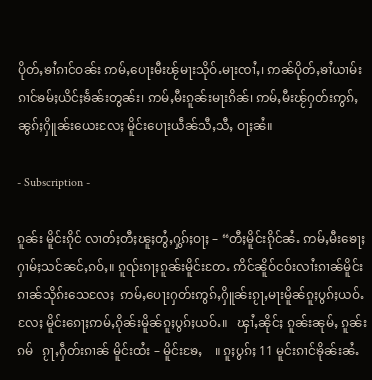ပိုတ်ႇၶၢႆၵၢင်ဝၼ်း ဢမ်ႇပေႃးမီးၽႂ်မႃးသိုဝ်ႉမႃးၸၢႆႇ၊ ဢၼ်ပိုတ်ႇၶၢႆယၢမ်းၵၢင်ၶမ်ႈယိင်ႈၶႅၼ်းတွၼ်း၊ ဢမ်ႇမီးၵူၼ်းမႃးၵိၼ်၊ ဢမ်ႇမီးၽႂ်ႁတ်းဢွၵ်ႇၼွၵ်ႈႁိူၼ်းယေးလႄႈ မိူင်းပေႃးယဵၼ်သီႇသီႇ ဝႃႈၼႆ။

- Subscription -

ၵူၼ်း မိူင်းၵိုင် လၢတ်ႈတီႈၽူႈတွႆႇႁွၵ်ႈဝႃႈ – “တီႈမိူင်းၵိုင်ၼႆႉ ဢမ်ႇမီးၶေႃႈႁၢမ်ႈသင်ၼင်ႇၵဝ်ႇ။ ၵူၺ်းၵႃႈၵူၼ်းမိူင်းတႄႉ ဢိင်ၼိူဝ်ငဝ်းလၢႆးၵၢၼ်မိူင်းၵၢၼ်သိုၵ်းသေလႄႈ  ဢမ်ႇပေႃးႁတ်းဢွၵ်ႇႁိူၼ်းၵႂႃႇမႃးမိူၼ်ၵူႈပွၵ်ႈယဝ်ႉလႄႈ မိူင်းၵေႃႈဢမ်ႇၵိုၼ်းမိူၼ်ၵူႈပွၵ်ႈယဝ်ႉ။   ၾၢႆႇၼိုင်ႈ ၵူၼ်းၼုမ်ႇ ၵူၼ်းၵမ်   ၵႂႃႇႁဵတ်းၵၢၼ် မိူင်းထႆး – မိူင်းၶႄႇ    ။ ၵူႈပွၵ်ႈ 11 မူင်းၵၢင်ၶိုၼ်းၼႆႉ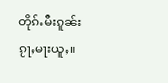တိုၵ်ႉမီးၵူၼ်း ၵႂႃႇမႃးယူႇ။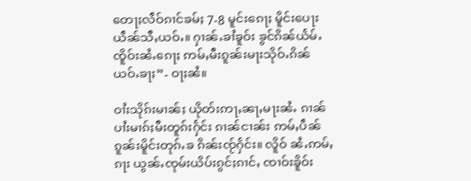တေႃႈလဵဝ်ၵၢင်ၶမ်ႈ 7-8 မူင်းၵေႃႈ မိူင်းပေႃးယဵၼ်သီႇယဝ်ႉ။ ႁၢၼ်ႉၶၢႆၶူဝ်း ၶွင်ၵိၼ်ယႅမ်ႉၸိူဝ်းၼႆႉၵေႃႈ ဢမ်ႇမီးၵူၼ်းမႃးသိုဝ်ႉၵိၼ်ယဝ်ႉၶႃႈ”- ဝႃႈၼႆ။

ဝၢႆးသိုၵ်းမၢၼ်ႈ ယိုတ်းဢႃႇၼႃႇမႃးၼႆႉ ၵၢၼ်ပၢႆးမၢၵ်ႈမီးတူၵ်းႁႅင်း ၵၢၼ်ငၢၼ်း ဢမ်ႇပဵၼ် ၵူၼ်းမိူင်းတုၵ်ႉၶ ၵိၼ်းၸႂ်ႁႅင်း။ လိူဝ် ၼႆႉဢမ်ႇၵႃး ယွၼ်ႉၸုမ်းယိပ်းၵွင်ႈၵၢင်ႇ ၸၢဝ်းၶိူဝ်း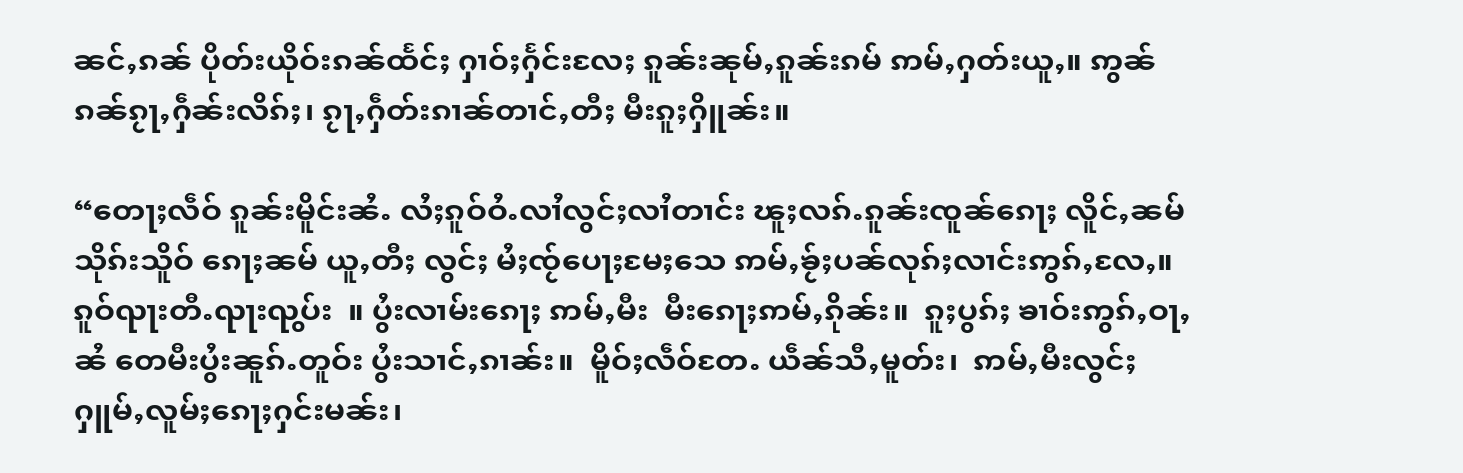ၼင်ႇၵၼ် ပိုတ်းယိုဝ်းၵၼ်ထႅင်ႈ ႁၢဝ်ႈႁႅင်းလႄႈ ၵူၼ်းၼုမ်ႇၵူၼ်းၵမ် ဢမ်ႇႁတ်းယူႇ။ ဢွၼ်ၵၼ်ၵႂႃႇႁဵၼ်းလိၵ်ႈ၊ ၵႂႃႇႁဵတ်းၵၢၼ်တၢင်ႇတီႈ မီးၵူႈႁိူၼ်း။

“တေႃႈလဵဝ် ၵူၼ်းမိူင်းၼႆႉ လႆႈၵူဝ်ဝႆႉလၢႆလွင်ႈလၢႆတၢင်း ၽူႈလၵ်ႉၵူၼ်းၸူၼ်ၵေႃႈ လိူင်ႇၼမ် သိုၵ်းသိူဝ် ၵေႃႈၼမ် ယူႇတီႈ လွင်ႈ မႆႈၸႂ်ပေႃႈမႄႈသေ ဢမ်ႇၶႂ်ႈပၼ်လုၵ်ႈလၢင်းဢွၵ်ႇလႄႇ။ ၵူဝ်ၺႃးတီႉၺႃးၺွပ်း  ။ ပွႆးလၢမ်းၵေႃႈ ဢမ်ႇမီး  မီးၵေႃႈဢမ်ႇၵိုၼ်း။  ၵူႈပွၵ်ႈ ၶၢဝ်းဢွၵ်ႇဝႃႇၼႆ တေမီးပွႆးၼူၵ်ႉတူဝ်း ပွႆးသၢင်ႇၵၢၼ်း။  မိူဝ်ႈလဵဝ်တႄႉ ယဵၼ်သီႇမူတ်း၊  ဢမ်ႇမီးလွင်ႈႁူမ်ႇလူမ်ႈၵေႃႈႁင်းမၼ်း၊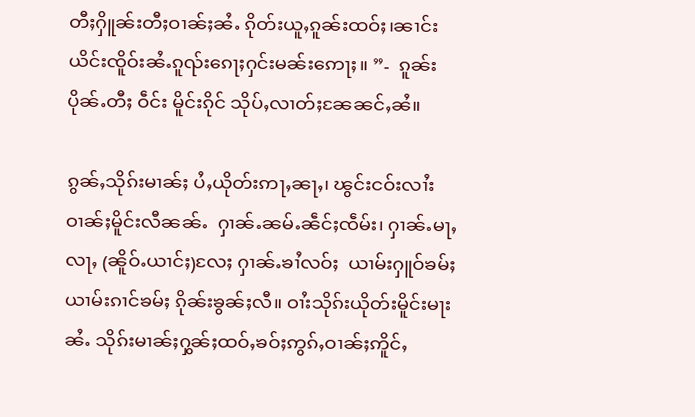တီႈႁိူၼ်းတီႈဝၢၼ်ႈၼႆႉ ၵိုတ်းယူႇၵူၼ်းထဝ်ႈ၊ၼၢင်းယိင်းၸိူဝ်းၼႆႉၵူၺ်းၵေႃႈႁင်းမၼ်းဢေႃႈ။ ”-  ၵူၼ်းပိုၼ်ႉတီႈ ဝဵင်း မိူင်းၵိုင် သိုပ်ႇလၢတ်ႈၼႄၼင်ႇၼႆ။

ၵွၼ်ႇသိုၵ်းမၢၼ်ႈ ပႆႇယိုတ်းဢႃႇၼႃႇ၊ ၽွင်းငဝ်းလၢႆးဝၢၼ်ႈမိူင်းလီၼၼ်ႉ  ႁၢၼ်ႉၼမ်ႉၼဵင်ႈၸဵမ်း၊ ႁၢၼ်ႉမႃႇလႃႇ (ၼိူဝ်ႉယၢင်ႈ)လႄႈ ႁၢၼ်ႉၶၢႆလဝ်ႈ  ယၢမ်းႁူဝ်ၶမ်ႈ ယၢမ်းၵၢင်ၶမ်ႈ ၵိုၼ်းၶွၼ်ႈလီ။ ဝၢႆးသိုၵ်းယိုတ်းမိူင်းမႃးၼႆႉ သိုၵ်းမၢၼ်ႈႁွၼ်ႈထဝ်ႇၶဝ်ႈဢွၵ်ႇဝၢၼ်ႈဢိူင်ႇ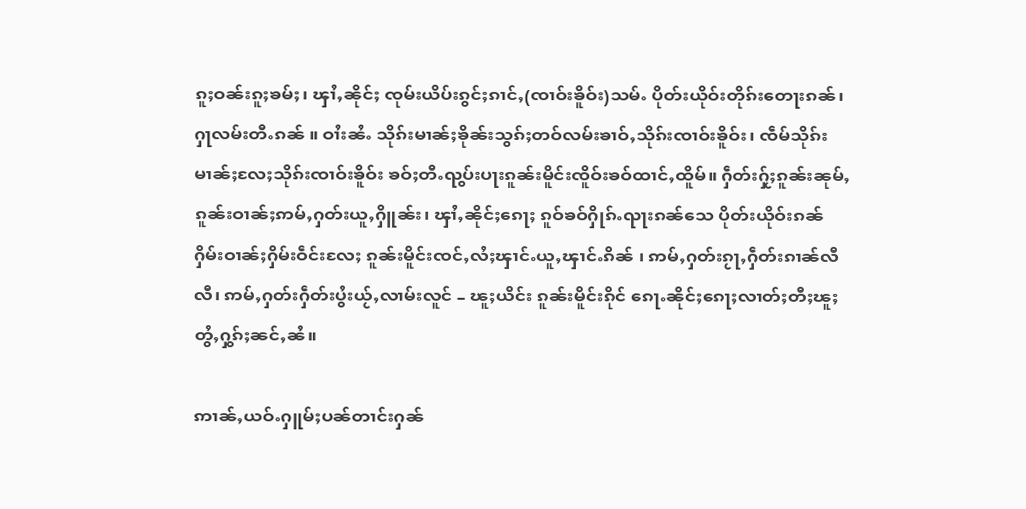ၵူႈဝၼ်းၵူႈၶမ်ႈ၊ ၾၢႆႇၼိုင်ႈ ၸုမ်းယိပ်းၵွင်ႈၵၢင်ႇ(ၸၢဝ်းၶိူဝ်း)သမ်ႉ ပိုတ်းယိုဝ်းတိုၵ်းတေႃးၵၼ်၊ ႁႃလမ်းတီႉၵၼ် ။ ဝၢႆးၼႆႉ သိုၵ်းမၢၼ်ႈၶိုၼ်းသွၵ်ႈတဝ်လမ်းၶၢဝ်ႇသိုၵ်းၸၢဝ်းၶိူဝ်း၊ ၸဵမ်သိုၵ်းမၢၼ်ႈလႄႈသိုၵ်းၸၢဝ်းၶိူဝ်း ၶဝ်ႈတီႉၺွပ်းပႃးၵူၼ်းမိူင်းၸိူဝ်းၶဝ်ထၢင်ႇထိူမ်။ ႁဵတ်းႁႂ်ႈၵူၼ်းၼုမ်ႇၵူၼ်းဝၢၼ်ႈဢမ်ႇႁတ်းယူႇႁိူၼ်း၊ ၾၢႆႇၼိုင်ႈၵေႃႈ ၵူဝ်ၶဝ်ႁိုၵ်ႉၺႃးၵၼ်သေ ပိုတ်းယိုဝ်းၵၼ်ႁိမ်းဝၢၼ်ႈႁိမ်းဝဵင်းလႄႈ ၵူၼ်းမိူင်းၸင်ႇလႆႈၾၢင်ႉယူႇၾၢင်ႉၵိၼ် ၊ ဢမ်ႇႁတ်းၵႂႃႇႁဵတ်းၵၢၼ်လီလီ၊ ဢမ်ႇႁတ်းႁဵတ်းပွႆးယႂ်ႇလၢမ်းလူင် – ၽူႈယိင်း ၵူၼ်းမိူင်းၵိုင် ၵေႃႉၼိုင်ႈၵေႃႈလၢတ်ႈတီႈၽူႈတွႆႇႁွၵ်ႈၼင်ႇၼႆ။

ဢၢၼ်ႇယဝ်ႉႁူမ်ႈပၼ်တၢင်းႁၼ်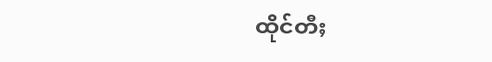ထိုင်တီႈ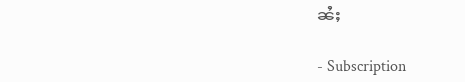ၼႆႈ

- Subscription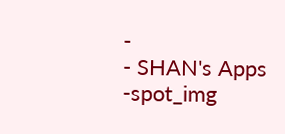-
- SHAN's Apps -spot_img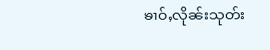ၶၢဝ်ႇလိုၼ်းသုတ်း